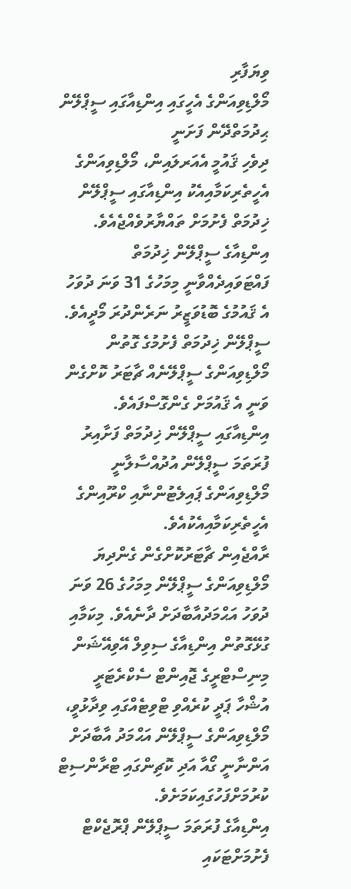ވިޔަފާރި
މޯލްޑިވިއަންގެ އެހީގައި އިންޑިއާގައި ސީޕްލޭން ޙިދުމަތްދޭން ފަށަނީ
ދިވެހި ޤައުމީ އެއަރލައިން، މޯލްޑިވިއަންގެ އެހީތެރިކަމާއިއެކު އިންޑިއާގައި ސީޕްލޭން ޚިދުމަތް ފެށުމަށް ތައްޔާރުވެއްޖެއެވެ.
އިންޑިއާގެ ސީޕްލޭން ޚިދުމަތް ފައްޓަވައިދެއްވާނީ މިމަހުގެ 31 ވަނަ ދުވަހު އެ ޤައުމުގެ ބޮޑުވަޒީރު ނަރެންދުރަ މޯދީއެވެ.
ސީޕްލޭން ޚިދުމަތް ފެށުމުގެ ގޮތުން މޯލްޑިވިއަންގެ ސީޕްލޭނެއް ޗާޓަރު ކޮށްގެން ވަނީ އެ ޤައުމަށް ގެންގޮސްފައެވެ. އިންޑިއާގައި ސީޕްލޭން ޚިދުމަތް ފަށާއިރު ފުރަތަމަ ސީޕްލޭން އުދުއްސާލާނީ މޯލްޑިވިއަންގެ ޕައިލެޓުންނާއި ކްރޫއިންގެ އެހީތެރިކަމާއިއެކުއެވެ.
ރާއްޖެއިން ޗާޓަރުކޮށްގެން ގެންދިޔަ މޯލްޑިވިއަންގެ ސީޕްލޭން މިމަހުގެ 26 ވަނަ ދުވަހު އަޙްމަދުއާބާދަށް ދާނެއެވެ. މިކަމާއި ގުޅޭގޮތުން އިންޑިއާގެ ސިވިލް އޭވިއޭޝަން މިނިސްޓްރީގެ ޖޮއިންޓް ސެކްރެޓަރީ އުޝްހާ ޕަދީ ކުރެއްވި ޓްވިޓެއްގައި ވިދާޅުވީ، މޯލްޑިވިއަންގެ ސީޕްލޭން އަޙްމަދު އާބާދަށް އަންނާނީ ގޯއާ އަދި ކޮޗިންގައި ޓްރާންސިޓް ކުރުމަށްފަހުގައިކަމަށެވެ.
އިންޑިއާގެ ފުރަތަމަ ސީޕްލޭން ޕްރޮޖެކްޓް ފެށުމަށްޓަކައި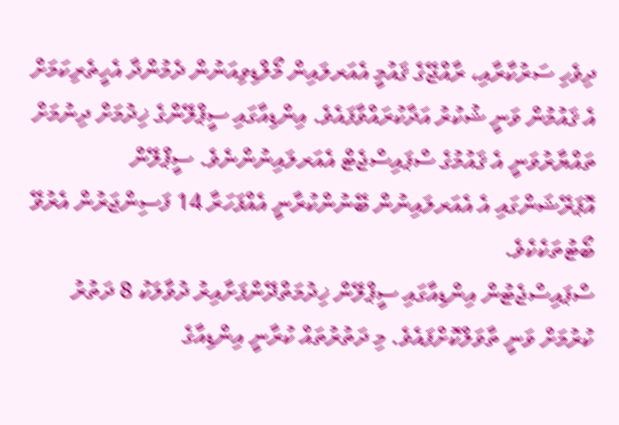ދިވެހި ސަރުކާރާއި، ރާއްޖޭގެ ޤައުމީ އެއަރލައިން މޯލްޑިވިއަނުން ދެމުންދާ އެހީތެރިކަމަށް އެ ޤައުމުން ވަނީ ޝުކުރު އަދާކުރައްވާފައެވެ. އިންޑިއާގައި ސީޕްލޭންގެ ޚިދުމަށް ދިނުމަށް ތައްޔާރުވަނީ އެ ޤައުމުގެ ސްޕައިސްޖެޓް އެއަރލައިނުންނެވެ. ސީޕްލޭން އޮޕަރޭޝަންގައި އެ އެއަރލައިނުން ބޭނުންކުރާނީ އެއްފަހަރާ 14 ފަސިންޖަރުން އެރުވޭ ބޯޓުތަކެކެވެ.
ސްޕައިސްޖެޓުން އިންޑިއާގައި ސީޕްލޭން ޚިދުމަތްދޭންފަށާއިރު ދުވާލަކު 8 ދަތުރު ކުރުމަށް ވަނީ ތާވަލްކޮށްފައެވެ. މި ދަތުރުތައް ކުރާނީ އިންޑިއާގެ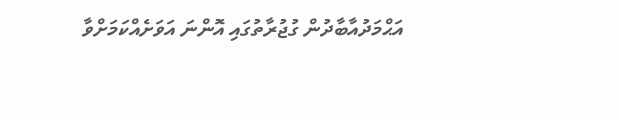އަޙްމަދުއާބާދުން ގުޖުރާތުގައި އޮންނަ އަވަށެއްކަމަށްވާ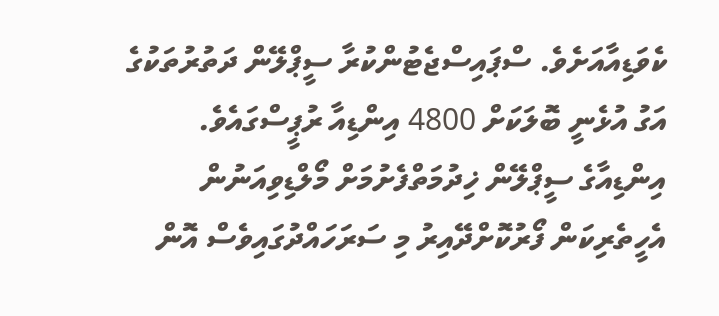ކެވަޑިއާއަށެވެ. ސްޕައިސްޖެޓުންކުރާ ސީޕްލޭން ދަތުރުތަކުގެ އަގު އުޅެނީ ބޮލަކަށް 4800 އިންޑިއާ ރުޕީސްގައެވެ.
އިންޑިއާގެ ސީޕްލޭން ޚިދުމަތްފެށުމަށް މޯލްޑިވިއަނުން އެހީތެރިކަން ފޯރުކޮށްދޭއިރު މި ސަރަހައްދުގައިވެސް އޮން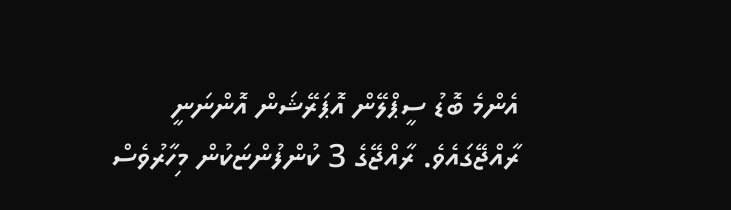އެންމެ ބޮޑު ސީޕްލޭން އޮޕަރޭޝަން އޮންނަނީ ރާއްޖޭގައެވެ. ރާއްޖޭގެ 3 ކުންފުންޏަކުން މިހާރުވެސް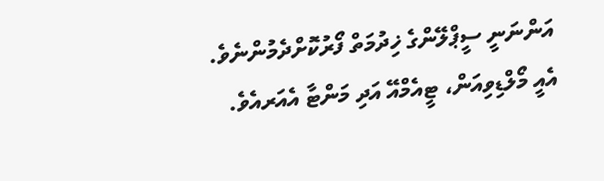އަންނަނީ ސީޕްލޭންގެ ޚިދުމަތް ފޯރުކޮށްދެމުންނެވެ. އެއީ މޯލްޑިވިއަން، ޓީއެމްއޭ އަދި މަންޓާ އެއަރއެވެ.